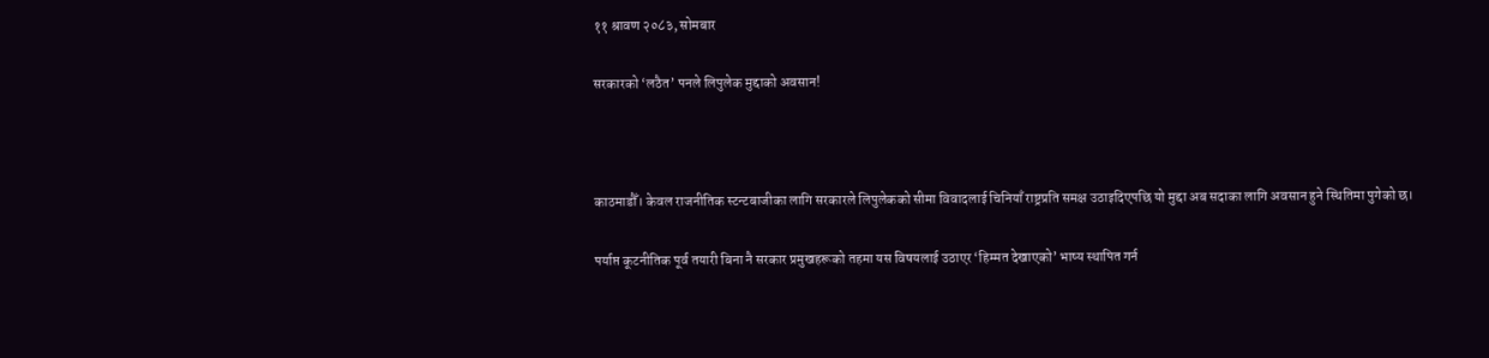११ श्रावण २०८३, सोमबार

सरकारको ‘लठैत’ पनले लिपुलेक मुद्दाको अवसान!



काठमाडौँ। केवल राजनीतिक स्टन्टबाजीका लागि सरकारले लिपुलेकको सीमा विवादलाई चिनियाँ राष्ट्रप्रति समक्ष उठाइदिएपछि यो मुद्दा अब सदाका लागि अवसान हुने स्थितिमा पुगेको छ।

पर्याप्त कूटनीतिक पूर्व तयारी बिना नै सरकार प्रमुखहरूको तहमा यस विषयलाई उठाएर ‘हिम्मत देखाएको’ भाष्य स्थापित गर्न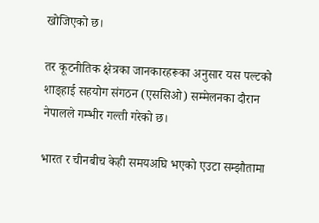खोजिएको छ।

तर कूटनीतिक क्षेत्रका जानकारहरूका अनुसार यस पल्टको शाङ्हाई सहयोग संगठन (एससिओ) सम्मेलनका दौरान नेपालले गम्भीर गल्ती गरेको छ।

भारत र चीनबीच केही समयअघि भएको एउटा सम्झौतामा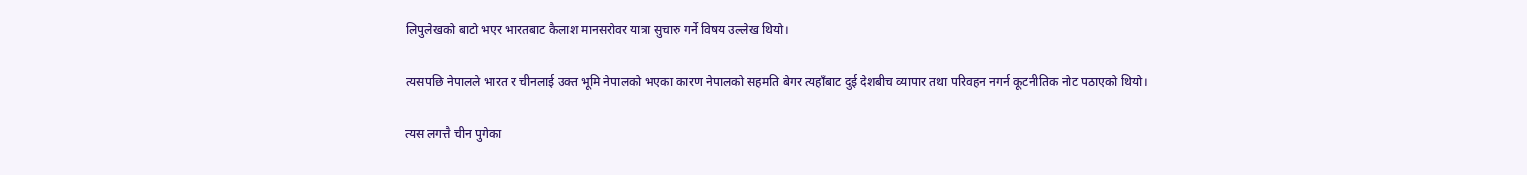लिपुलेखको बाटो भएर भारतबाट कैलाश मानसरोवर यात्रा सुचारु गर्ने विषय उल्लेख थियो।

त्यसपछि नेपालले भारत र चीनलाई उक्त भूमि नेपालको भएका कारण नेपालको सहमति बेगर त्यहाँबाट दुई देशबीच व्यापार तथा परिवहन नगर्न कूटनीतिक नोट पठाएको थियो।

त्यस लगत्तै चीन पुगेका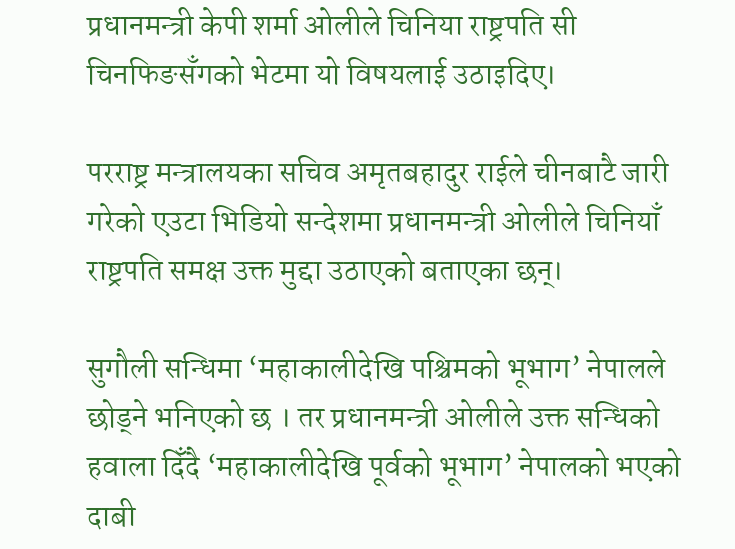प्रधानमन्त्री केपी शर्मा ओलीले चिनिया राष्ट्रपति सी चिनफिङसँगको भेटमा यो विषयलाई उठाइदिए।

परराष्ट्र मन्त्रालयका सचिव अमृतबहादुर राईले चीनबाटै जारी गरेको एउटा भिडियो सन्देशमा प्रधानमन्त्री ओलीले चिनियाँ राष्ट्रपति समक्ष उक्त मुद्दा उठाएको बताएका छन्।

सुगौली सन्धिमा ‘महाकालीदेखि पश्चिमको भूभाग’ नेपालले छोड्ने भनिएको छ । तर प्रधानमन्त्री ओलीले उक्त सन्धिको हवाला दिँदै ‘महाकालीदेखि पूर्वको भूभाग’ नेपालको भएको दाबी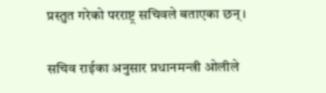प्रस्तुत गरेको परराष्ट्र सचिवले बताएका छन्।

सचिव राईका अनुसार प्रधानमन्त्री ओलीले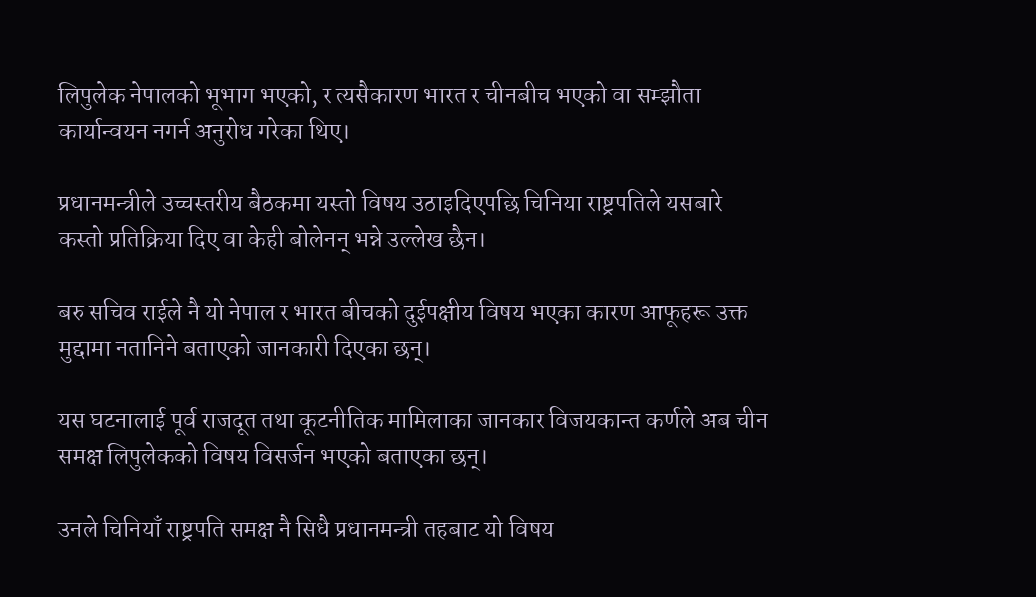लिपुलेक नेपालको भूभाग भएको, र त्यसैकारण भारत र चीनबीच भएको वा सम्झौता कार्यान्वयन नगर्न अनुरोध गरेका थिए।

प्रधानमन्त्रीले उच्चस्तरीय बैठकमा यस्तो विषय उठाइदिएपछि चिनिया राष्ट्रपतिले यसबारे कस्तो प्रतिक्रिया दिए वा केही बोलेनन् भन्ने उल्लेख छैन।

बरु सचिव राईले नै यो नेपाल र भारत बीचको दुईपक्षीय विषय भएका कारण आफूहरू उक्त मुद्दामा नतानिने बताएको जानकारी दिएका छन्।

यस घटनालाई पूर्व राजदूत तथा कूटनीतिक मामिलाका जानकार विजयकान्त कर्णले अब चीन समक्ष लिपुलेकको विषय विसर्जन भएको बताएका छन्।

उनले चिनियाँ राष्ट्रपति समक्ष नै सिधै प्रधानमन्त्री तहबाट यो विषय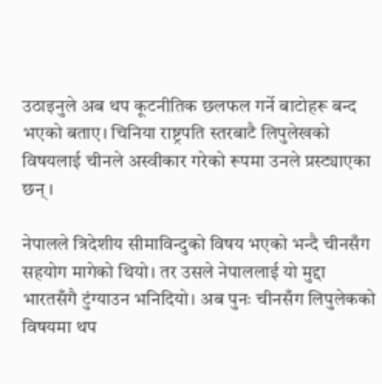उठाइनुले अब थप कूटनीतिक छलफल गर्ने बाटोहरू बन्द भएको बताए। चिनिया राष्ट्रपति स्तरबाटै लिपुलेखको विषयलाई चीनले अस्वीकार गरेको रूपमा उनले प्रस्ट्याएका छन्।

नेपालले त्रिदेशीय सीमाविन्दुको विषय भएको भन्दै चीनसँग सहयोग मागेको थियो। तर उसले नेपाललाई यो मुद्दा भारतसँगै टुंग्याउन भनिदियो। अब पुनः चीनसँग लिपुलेकको विषयमा थप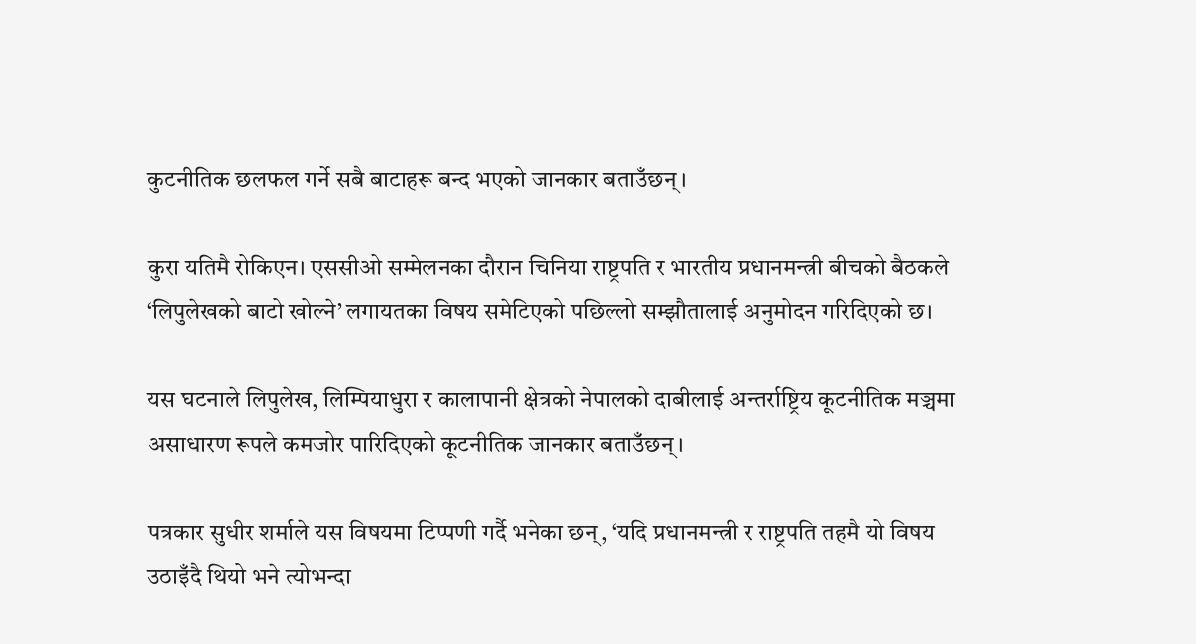कुटनीतिक छलफल गर्ने सबै बाटाहरू बन्द भएको जानकार बताउँछन्।

कुरा यतिमै रोकिएन। एससीओ सम्मेलनका दौरान चिनिया राष्ट्रपति र भारतीय प्रधानमन्त्री बीचको बैठकले ‘लिपुलेखको बाटो खोल्ने’ लगायतका विषय समेटिएको पछिल्लो सम्झौतालाई अनुमोदन गरिदिएको छ।

यस घटनाले लिपुलेख, लिम्पियाधुरा र कालापानी क्षेत्रको नेपालको दाबीलाई अन्तर्राष्ट्रिय कूटनीतिक मञ्चमा असाधारण रूपले कमजोर पारिदिएको कूटनीतिक जानकार बताउँछन्।

पत्रकार सुधीर शर्माले यस विषयमा टिप्पणी गर्दै भनेका छन्, ‘यदि प्रधानमन्त्री र राष्ट्रपति तहमै यो विषय उठाइँदै थियो भने त्योभन्दा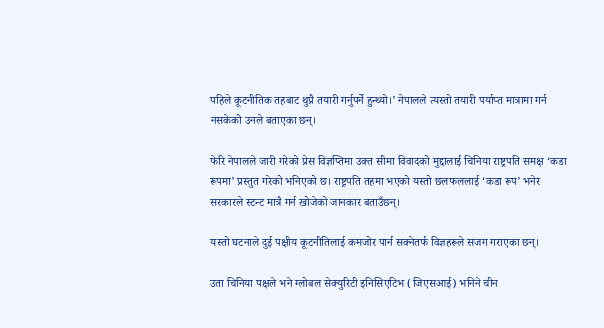पहिले कूटनीतिक तहबाट थुप्रै तयारी गर्नुपर्ने हुन्थ्यो।’ नेपालले त्यस्तो तयारी पर्याप्त मात्रामा गर्न नसकेको उनले बताएका छन्।

फेरि नेपालले जारी गरेको प्रेस विज्ञप्तिमा उक्त सीमा विवादको मुद्दालाई चिनिया राष्ट्रपति समक्ष ‘कडा रूपमा’ प्रस्तुत गरेको भनिएको छ। राष्ट्रपति तहमा भएको यस्तो छलफललाई ‘कडा रूप’ भनेर सरकारले स्टन्ट मात्रै गर्न खोजेको जानकार बताउँछन्।

यस्तो घटनाले दुई पक्षीय कूटनीतिलाई कमजोर पार्न सक्नेतर्फ विज्ञहरूले सजग गराएका छन्।

उता चिनिया पक्षले भने ग्लोबल सेक्युरिटी इनिसिएटिभ (जिएसआई) भनिने चीन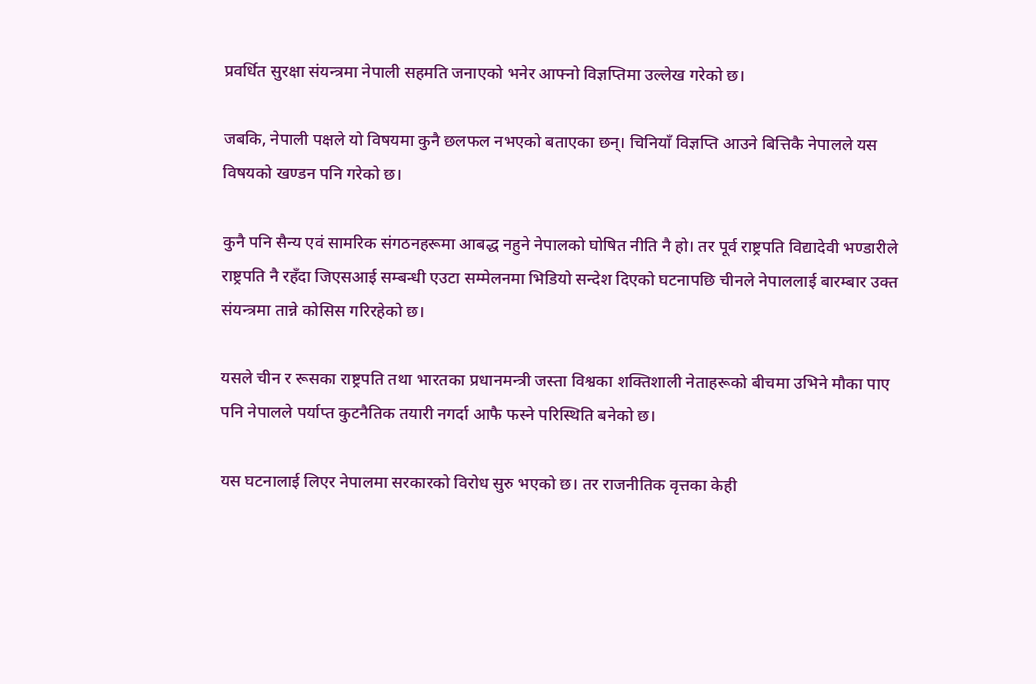प्रवर्धित सुरक्षा संयन्त्रमा नेपाली सहमति जनाएको भनेर आफ्नो विज्ञप्तिमा उल्लेख गरेको छ।

जबकि, नेपाली पक्षले यो विषयमा कुनै छलफल नभएको बताएका छन्। चिनियाँ विज्ञप्ति आउने बित्तिकै नेपालले यस विषयको खण्डन पनि गरेको छ।

कुनै पनि सैन्य एवं सामरिक संगठनहरूमा आबद्ध नहुने नेपालको घोषित नीति नै हो। तर पूर्व राष्ट्रपति विद्यादेवी भण्डारीले राष्ट्रपति नै रहँदा जिएसआई सम्बन्धी एउटा सम्मेलनमा भिडियो सन्देश दिएको घटनापछि चीनले नेपाललाई बारम्बार उक्त संयन्त्रमा तान्ने कोसिस गरिरहेको छ।

यसले चीन र रूसका राष्ट्रपति तथा भारतका प्रधानमन्त्री जस्ता विश्वका शक्तिशाली नेताहरूको बीचमा उभिने मौका पाए पनि नेपालले पर्याप्त कुटनैतिक तयारी नगर्दा आफै फस्ने परिस्थिति बनेको छ।

यस घटनालाई लिएर नेपालमा सरकारको विरोध सुरु भएको छ। तर राजनीतिक वृत्तका केही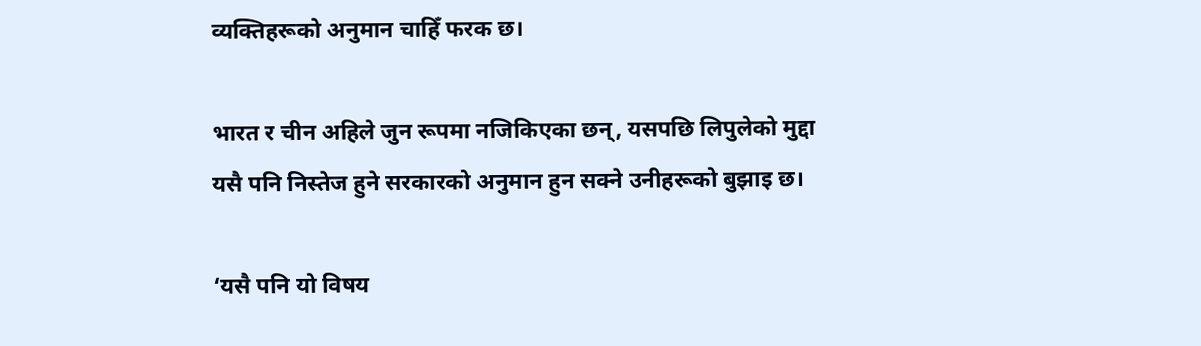व्यक्तिहरूको अनुमान चाहिँ फरक छ।

भारत र चीन अहिले जुन रूपमा नजिकिएका छन्, यसपछि लिपुलेको मुद्दा यसै पनि निस्तेज हुने सरकारको अनुमान हुन सक्ने उनीहरूको बुझाइ छ।

‘यसै पनि यो विषय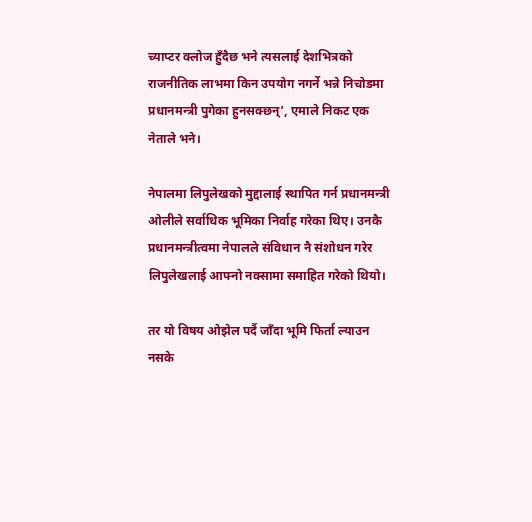च्याप्टर क्लोज हुँदैछ भने त्यसलाई देशभित्रको राजनीतिक लाभमा किन उपयोग नगर्ने भन्ने निचोडमा प्रधानमन्त्री पुगेका हुनसक्छन्’, एमाले निकट एक नेताले भने।

नेपालमा लिपुलेखको मुद्दालाई स्थापित गर्न प्रधानमन्त्री ओलीले सर्वाधिक भूमिका निर्वाह गरेका थिए। उनकै प्रधानमन्त्रीत्वमा नेपालले संविधान नै संशोधन गरेर लिपुलेखलाई आफ्नो नक्सामा समाहित गरेको थियो।

तर यो विषय ओझेल पर्दै जाँदा भूमि फिर्ता ल्याउन नसके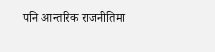पनि आन्तरिक राजनीतिमा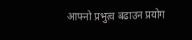आफ्नो प्रभुत्व बढाउन प्रयोग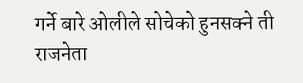गर्ने बारे ओलीले सोचेको हुनसक्ने ती राजनेता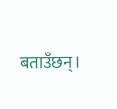बताउँछन्।